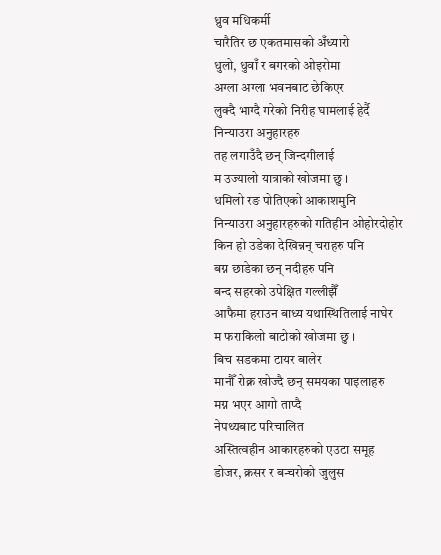ध्रुव मधिकर्मी
चारैतिर छ एकतमासको अँध्यारो
धुलो, धुवाँ र बगरको ओइरोमा
अग्ला अग्ला भवनबाट छेकिएर
लुक्दै भाग्दै गरेको निरीह घामलाई हेर्दै
निन्याउरा अनुहारहरु
तह लगाउँदै छन् जिन्दगीलाई
म उज्यालो यात्राको खोजमा छु ।
धमिलो रङ पोतिएको आकाशमुनि
निन्याउरा अनुहारहरुको गतिहीन ओहोरदोहोर
किन हो उडेका देखिन्नन् चराहरु पनि
बग्न छाडेका छन् नदीहरु पनि
बन्द सहरको उपेक्षित गल्लीझैँ
आफैमा हराउन बाध्य यथास्थितिलाई नाघेर
म फराकिलो बाटोको खोजमा छु ।
बिच सडकमा टायर बालेर
मानौँ रोक्न खोज्दै छन् समयका पाइलाहरु
मग्न भएर आगो ताप्दै
नेपथ्यबाट परिचालित
अस्तित्वहीन आकारहरुको एउटा समूह
डोजर, क्रसर र बन्चरोको जुलुस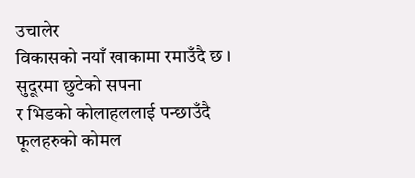उचालेर
विकासको नयाँ खाकामा रमाउँदै छ ।
सुदूरमा छुटेको सपना
र भिडको कोलाहललाई पन्छाउँदै
फूलहरुको कोमल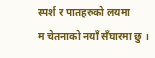स्पर्श र पातहरुको लयमा
म चेतनाको नयाँ सँघारमा छु ।